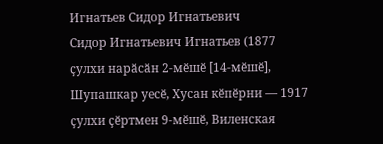Игнатьев Сидор Игнатьевич
Сидор Игнатьевич Игнатьев (1877 ҫулхи нарӑсӑн 2-мӗшӗ [14-мӗшӗ], Шупашкар уесӗ, Хусан кӗпӗрни — 1917 ҫулхи ҫӗртмен 9-мӗшӗ, Виленская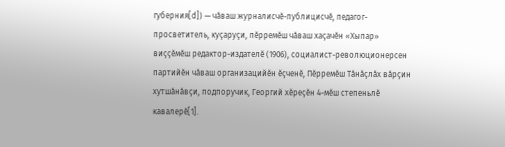губерния[d]) — чӑваш журналисчӗ-публицисчӗ, педагог-просветитель, куҫаруҫи, пӗрремӗш чӑваш хаҫачӗн «Хыпар» виҫҫӗмӗш редактор-издателӗ (1906), социалист-революционерсен партийӗн чӑваш организацийӗн ӗҫченӗ, Пӗрремӗш Тӑнӑҫлӑх вӑрҫин хутшӑнӑвҫи, подпоручик, Георгий хӗреҫӗн 4-мӗш степеньлӗ кавалерӗ[1].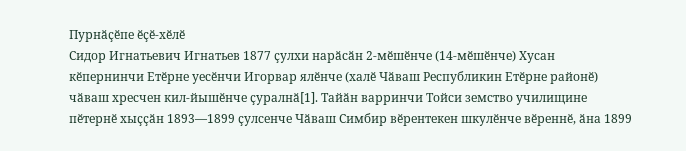Пурнӑҫӗпе ӗҫӗ-хӗлӗ
Сидор Игнатьевич Игнатьев 1877 ҫулхи нарӑсӑн 2-мӗшӗнче (14-мӗшӗнче) Хусан кӗпернинчи Етӗрне уесӗнчи Игорвар ялӗнче (халӗ Чӑваш Республикин Етӗрне районӗ) чӑваш хресчен кил-йышӗнче ҫуралнӑ[1]. Тайӑн варринчи Тойси земство училищине пӗтернӗ хыҫҫӑн 1893—1899 ҫулсенче Чӑваш Симбир вӗрентекен шкулӗнче вӗреннӗ, ӑна 1899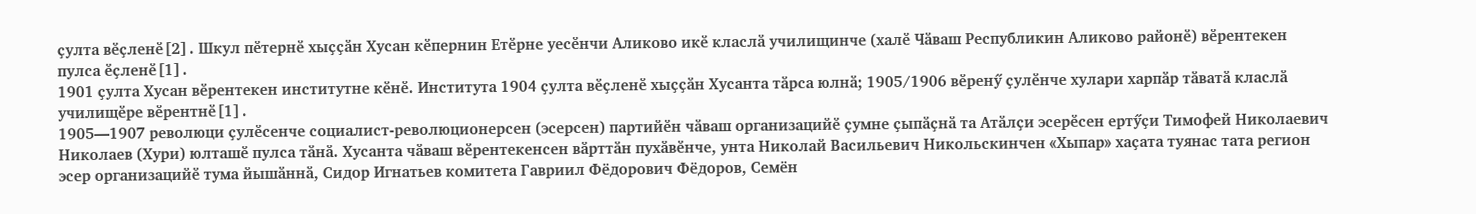ҫулта вӗҫленӗ[2]. Шкул пӗтернӗ хыҫҫӑн Хусан кӗпернин Етӗрне уесӗнчи Аликово икӗ класлӑ училищинче (халӗ Чӑваш Республикин Аликово районӗ) вӗрентекен пулса ӗҫленӗ[1].
1901 ҫулта Хусан вӗрентекен институтне кӗнӗ. Института 1904 ҫулта вӗҫленӗ хыҫҫӑн Хусанта тӑрса юлнӑ; 1905/1906 вӗренӳ ҫулӗнче хулари харпӑр тӑватӑ класлӑ училищӗре вӗрентнӗ[1].
1905—1907 революци ҫулӗсенче социалист-революционерсен (эсерсен) партийӗн чӑваш организацийӗ ҫумне ҫыпӑҫнӑ та Атӑлҫи эсерӗсен ертӳҫи Тимофей Николаевич Николаев (Хури) юлташӗ пулса тӑнӑ. Хусанта чӑваш вӗрентекенсен вӑрттӑн пухӑвӗнче, унта Николай Васильевич Никольскинчен «Хыпар» хаҫата туянас тата регион эсер организацийӗ тума йышӑннӑ, Сидор Игнатьев комитета Гавриил Фёдорович Фёдоров, Семён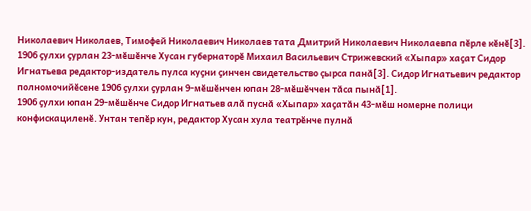Николаевич Николаев, Тимофей Николаевич Николаев тата Дмитрий Николаевич Николаевпа пӗрле кӗнӗ[3].
1906 ҫулхи ҫурлан 23-мӗшӗнче Хусан губернаторӗ Михаил Васильевич Стрижевский «Хыпар» хаҫат Сидор Игнатьева редактор-издатель пулса куҫни ҫинчен свидетельство çырса панӑ[3]. Сидор Игнатьевич редактор полномочийӗсене 1906 ҫулхи ҫурлан 9-мӗшӗнчен юпан 28-мӗшӗччен тӑса пынӑ[1].
1906 ҫулхи юпан 29-мӗшӗнче Сидор Игнатьев алӑ пуснӑ «Хыпар» хаҫатӑн 43-мӗш номерне полици конфискациленӗ. Унтан тепӗр кун, редактор Хусан хула театрӗнче пулнӑ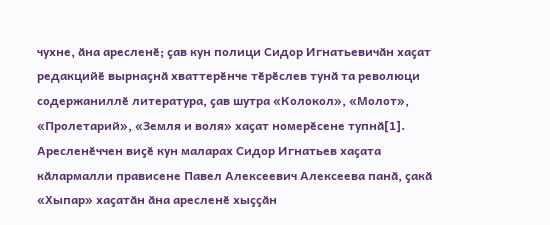чухне, ӑна аресленӗ; ҫав кун полици Сидор Игнатьевичӑн хаҫат редакцийӗ вырнаҫнӑ хваттерӗнче тӗрӗслев тунӑ та революци содержаниллӗ литература, ҫав шутра «Колокол», «Молот», «Пролетарий», «Земля и воля» хаҫат номерӗсене тупнӑ[1]. Аресленӗччен виҫӗ кун маларах Сидор Игнатьев хаҫата кӑлармалли прависене Павел Алексеевич Алексеева панӑ, ҫакӑ «Хыпар» хаҫатӑн ӑна аресленӗ хыҫҫӑн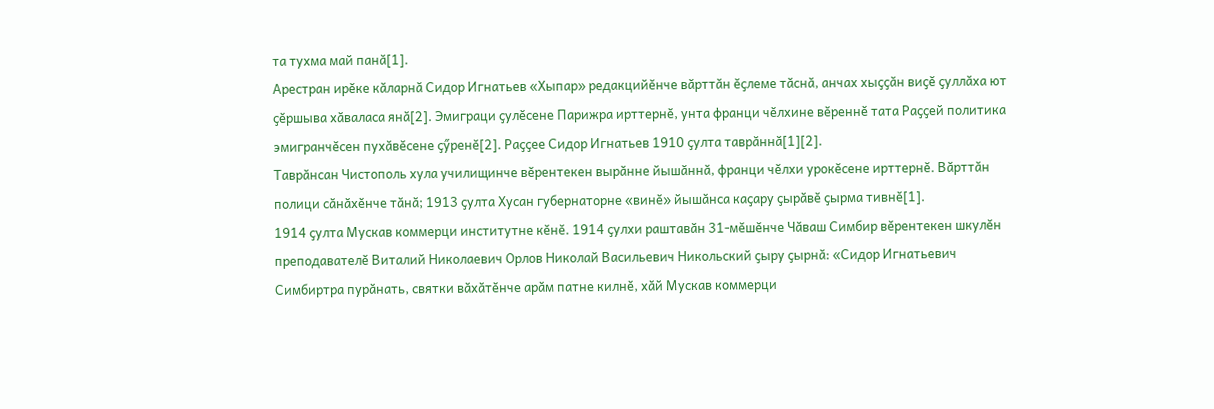та тухма май панӑ[1].
Арестран ирӗке кӑларнӑ Сидор Игнатьев «Хыпар» редакцийӗнче вӑрттӑн ӗҫлеме тӑснӑ, анчах хыҫҫӑн виҫӗ ҫуллӑха ют ҫӗршыва хӑваласа янӑ[2]. Эмиграци ҫулӗсене Парижра ирттернӗ, унта франци чӗлхине вӗреннӗ тата Раҫҫей политика эмигранчӗсен пухӑвӗсене ҫӳренӗ[2]. Раҫҫее Сидор Игнатьев 1910 ҫулта таврӑннӑ[1][2].
Таврӑнсан Чистополь хула училищинче вӗрентекен вырӑнне йышӑннӑ, франци чӗлхи урокӗсене ирттернӗ. Вӑрттӑн полици сӑнӑхӗнче тӑнӑ; 1913 ҫулта Хусан губернаторне «винӗ» йышӑнса каҫару ҫырӑвӗ ҫырма тивнӗ[1].
1914 ҫулта Мускав коммерци институтне кӗнӗ. 1914 ҫулхи раштавӑн 31-мӗшӗнче Чӑваш Симбир вӗрентекен шкулӗн преподавателӗ Виталий Николаевич Орлов Николай Васильевич Никольский ҫыру ҫырнӑ: «Сидор Игнатьевич Симбиртра пурӑнать, святки вӑхӑтӗнче арӑм патне килнӗ, хӑй Мускав коммерци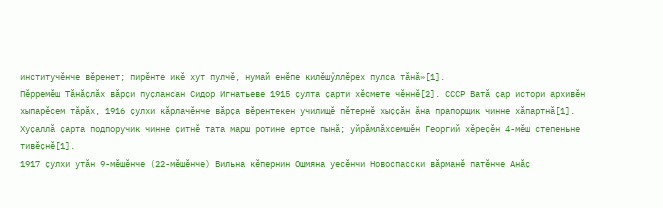институчӗнче вӗренет; пирӗнте икӗ хут пулчӗ, нумай енӗпе килӗшӳллӗрех пулса тӑнӑ»[1].
Пӗрремӗш Тӑнӑҫлӑх вӑрҫи пуҫлансан Сидор Игнатьеве 1915 ҫулта ҫарти хӗсмете чӗннӗ[2]. СССР Ватӑ ҫар истори архивӗн хыпарӗсем тӑрӑх, 1916 ҫулхи кӑрлачӗнче вӑрҫа вӗрентекен училищӗ пӗтернӗ хыҫҫӑн ӑна прапорщик чинне хӑпартнӑ[1]. Хуҫаллӑ ҫарта подпоручик чинне ҫитнӗ тата марш ротине ертсе пынӑ; уйрӑмлӑхсемшӗн Георгий хӗреҫӗн 4-мӗш степеньне тивӗҫнӗ[1].
1917 ҫулхи утӑн 9-мӗшӗнче (22-мӗшӗнче) Вильна кӗпернин Ошмяна уесӗнчи Новоспасски вӑрманӗ патӗнче Анăҫ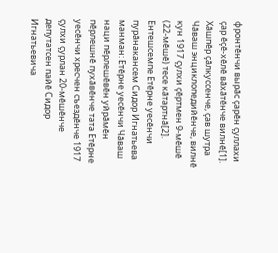фронтӗнчи вырӑс ҫарӗн ҫуллахи ҫар ӗҫӗ-хӗлӗ вӑхӑтӗнче вилнӗ[1]. Хӑшпӗр ҫӑлкуссенче, ҫав шутра Чӑваш энциклопедийӗнче, вилнӗ кун 1917 ҫулхи ҫӗртмен 9-мӗшӗ (22-мӗшӗ) тесе кӑтартнӑ[2].
Ентешсемпе Етӗрне уесӗнчи пурӑнакансем Сидор Игнатьева манман: Етӗрне уесӗнчи Чӑваш наци пӗрлешӗвӗн уйрӑмӗн пӗрлешнӗ пухӑвӗнче тата Етӗрне уесӗнчи хресчен съездӗнче 1917 ҫулхи ҫурлан 20-мӗшӗнче депутатсен пайӗ Сидор Игнатьевича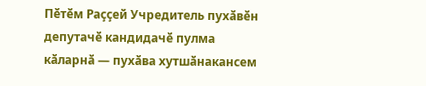Пӗтӗм Раҫҫей Учредитель пухӑвӗн депутачӗ кандидачӗ пулма кӑларнӑ — пухӑва хутшӑнакансем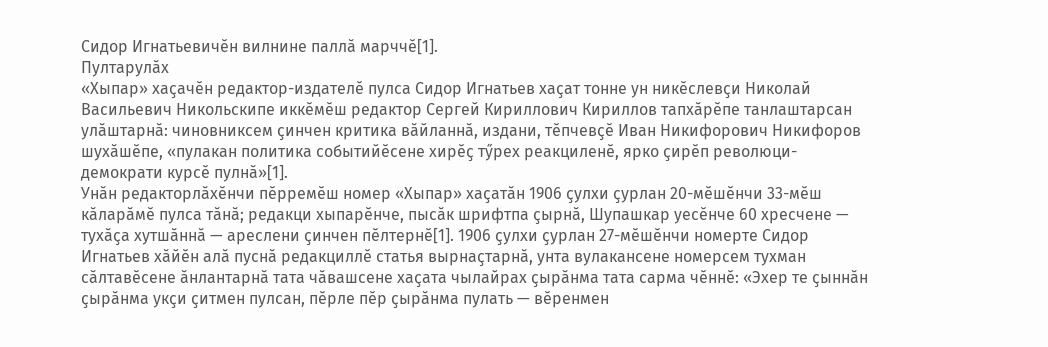Сидор Игнатьевичӗн вилнине паллӑ марччӗ[1].
Пултарулӑх
«Хыпар» хаҫачӗн редактор-издателӗ пулса Сидор Игнатьев хаҫат тонне ун никӗслевҫи Николай Васильевич Никольскипе иккӗмӗш редактор Сергей Кириллович Кириллов тапхӑрӗпе танлаштарсан улӑштарнӑ: чиновниксем ҫинчен критика вӑйланнӑ, издани, тӗпчевҫӗ Иван Никифорович Никифоров шухӑшӗпе, «пулакан политика событийӗсене хирӗҫ тӳрех реакциленӗ, ярко ҫирӗп революци-демократи курсӗ пулнӑ»[1].
Унӑн редакторлӑхӗнчи пӗрремӗш номер «Хыпар» хаҫатӑн 1906 ҫулхи ҫурлан 20-мӗшӗнчи 33-мӗш кӑларӑмӗ пулса тӑнӑ; редакци хыпарӗнче, пысӑк шрифтпа ҫырнӑ, Шупашкар уесӗнче 60 хресчене — тухӑҫа хутшӑннӑ — ареслени ҫинчен пӗлтернӗ[1]. 1906 ҫулхи ҫурлан 27-мӗшӗнчи номерте Сидор Игнатьев хӑйӗн алӑ пуснӑ редакциллӗ статья вырнаҫтарнӑ, унта вулакансене номерсем тухман сӑлтавӗсене ӑнлантарнӑ тата чӑвашсене хаҫата чылайрах ҫырӑнма тата сарма чӗннӗ: «Эхер те ҫыннӑн ҫырӑнма укҫи ҫитмен пулсан, пӗрле пӗр ҫырӑнма пулать — вӗренмен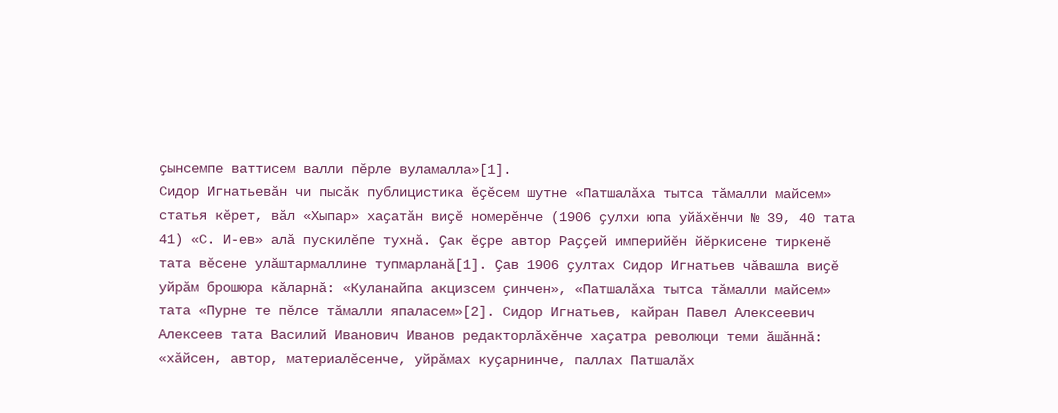ҫынсемпе ваттисем валли пӗрле вуламалла»[1].
Сидор Игнатьевӑн чи пысӑк публицистика ӗҫӗсем шутне «Патшалӑха тытса тӑмалли майсем» статья кӗрет, вӑл «Хыпар» хаҫатӑн виҫӗ номерӗнче (1906 ҫулхи юпа уйӑхӗнчи № 39, 40 тата 41) «С. И-ев» алӑ пускилӗпе тухнӑ. Ҫак ӗҫре автор Раҫҫей империйӗн йӗркисене тиркенӗ тата вӗсене улӑштармаллине тупмарланӑ[1]. Ҫав 1906 ҫултах Сидор Игнатьев чӑвашла виҫӗ уйрӑм брошюра кӑларнӑ: «Куланайпа акцизсем ҫинчен», «Патшалӑха тытса тӑмалли майсем» тата «Пурне те пӗлсе тӑмалли япаласем»[2]. Сидор Игнатьев, кайран Павел Алексеевич Алексеев тата Василий Иванович Иванов редакторлӑхӗнче хаҫатра революци теми ӑшӑннӑ: «хӑйсен, автор, материалӗсенче, уйрӑмах куҫарнинче, паллах Патшалӑх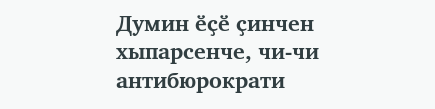Думин ӗҫӗ ҫинчен хыпарсенче, чи-чи антибюрократи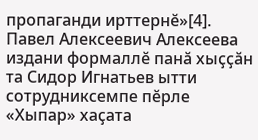пропаганди ирттернӗ»[4].
Павел Алексеевич Алексеева издани формаллӗ панӑ хыҫҫӑн та Сидор Игнатьев ытти сотрудниксемпе пӗрле «Хыпар» хаҫата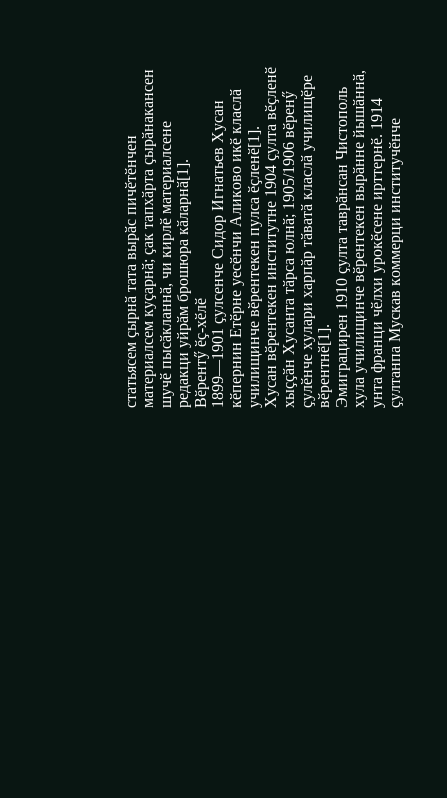статьясем ҫырнӑ тата вырӑс пичӗтӗнчен материалсем куҫарнӑ; ҫак тапхӑрта ҫырӑнакансен шучӗ пысӑкланнӑ, чи кирлӗ материалсене редакци уйрӑм брошюра кӑларнӑ[1].
Вӗрентӳ ӗҫ-хӗлӗ
1899—1901 ҫулсенче Сидор Игнатьев Хусан кӗпернин Етӗрне уесӗнчи Аликово икӗ класлӑ училищинче вӗрентекен пулса ӗҫленӗ[1].
Хусан вӗрентекен институтне 1904 ҫулта вӗҫленӗ хыҫҫӑн Хусанта тӑрса юлнӑ; 1905/1906 вӗренӳ ҫулӗнче хулари харпӑр тӑватӑ класлӑ училищӗре вӗрентнӗ[1].
Эмиграцирен 1910 ҫулта таврӑнсан Чистополь хула училищинче вӗрентекен вырӑнне йышӑннӑ, унта франци чӗлхи урокӗсене ирттернӗ. 1914 ҫултанпа Мускав коммерци институчӗнче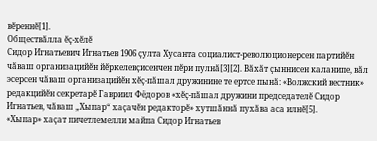вӗреннӗ[1].
Обществӑлла ӗҫ-хӗлӗ
Сидор Игнатьевич Игнатьев 1906 ҫулта Хусанта социалист-революционерсен партийӗн чӑваш организацийӗн йӗркелевҫисенчен пӗри пулнӑ[3][2]. Вӑхӑт ҫыннисен каланипе, вӑл эсерсен чӑваш организацийӗн хӗҫ-пӑшал дружинине те ертсе пынӑ: «Волжский вестник» редакцийӗн секретарӗ Гавриил Фёдоров «хӗҫ-пӑшал дружини председателӗ Сидор Игнатьев, чӑваш „Хыпар“ хаҫачӗн редакторӗ» хутшӑннӑ пухӑва аса илнӗ[5].
«Хыпар» хаҫат пичетлемелли майпа Сидор Игнатьев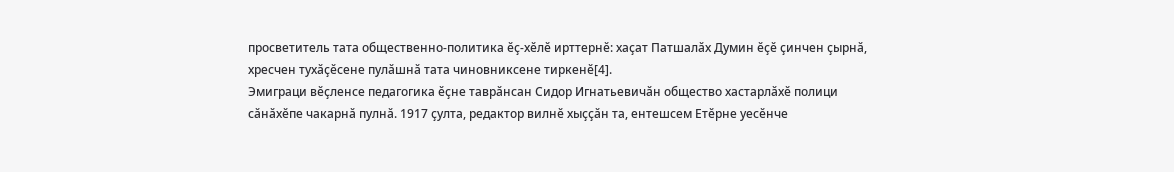просветитель тата общественно-политика ӗҫ-хӗлӗ ирттернӗ: хаҫат Патшалӑх Думин ӗҫӗ ҫинчен ҫырнӑ, хресчен тухӑҫӗсене пулӑшнӑ тата чиновниксене тиркенӗ[4].
Эмиграци вӗҫленсе педагогика ӗҫне таврӑнсан Сидор Игнатьевичӑн общество хастарлӑхӗ полици сӑнӑхӗпе чакарнӑ пулнӑ. 1917 ҫулта, редактор вилнӗ хыҫҫӑн та, ентешсем Етӗрне уесӗнче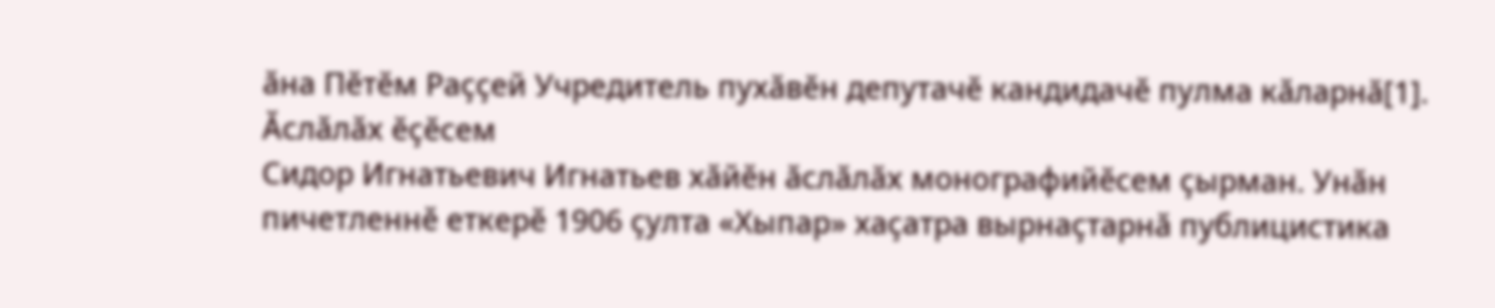ӑна Пӗтӗм Раҫҫей Учредитель пухӑвӗн депутачӗ кандидачӗ пулма кӑларнӑ[1].
Ӑслӑлӑх ӗҫӗсем
Сидор Игнатьевич Игнатьев хӑйӗн ӑслӑлӑх монографийӗсем ҫырман. Унӑн пичетленнӗ еткерӗ 1906 ҫулта «Хыпар» хаҫатра вырнаҫтарнӑ публицистика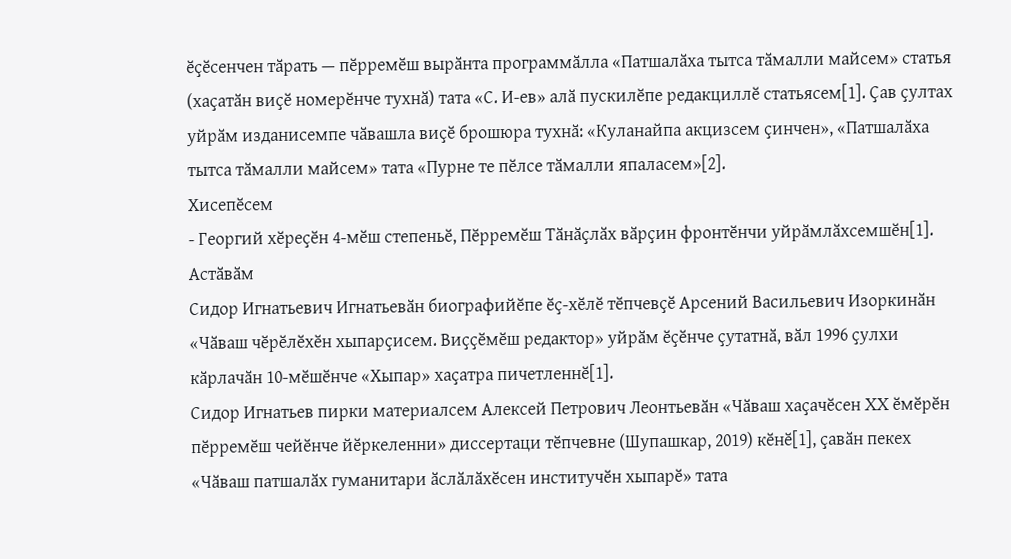ӗҫӗсенчен тӑрать — пӗрремӗш вырӑнта программӑлла «Патшалӑха тытса тӑмалли майсем» статья (хаҫатӑн виҫӗ номерӗнче тухнӑ) тата «С. И-ев» алӑ пускилӗпе редакциллӗ статьясем[1]. Ҫав ҫултах уйрӑм изданисемпе чӑвашла виҫӗ брошюра тухнӑ: «Куланайпа акцизсем ҫинчен», «Патшалӑха тытса тӑмалли майсем» тата «Пурне те пӗлсе тӑмалли япаласем»[2].
Хисепӗсем
- Георгий хӗреҫӗн 4-мӗш степеньӗ, Пӗрремӗш Тӑнӑҫлӑх вӑрҫин фронтӗнчи уйрӑмлӑхсемшӗн[1].
Астӑвӑм
Сидор Игнатьевич Игнатьевӑн биографийӗпе ӗҫ-хӗлӗ тӗпчевҫӗ Арсений Васильевич Изоркинӑн «Чӑваш чӗрӗлӗхӗн хыпарҫисем. Виҫҫӗмӗш редактор» уйрӑм ӗҫӗнче ҫутатнӑ, вӑл 1996 ҫулхи кӑрлачӑн 10-мӗшӗнче «Хыпар» хаҫатра пичетленнӗ[1].
Сидор Игнатьев пирки материалсем Алексей Петрович Леонтьевӑн «Чӑваш хаҫачӗсен XX ӗмӗрӗн пӗрремӗш чейӗнче йӗркеленни» диссертаци тӗпчевне (Шупашкар, 2019) кӗнӗ[1], ҫавӑн пекех «Чӑваш патшалӑх гуманитари ӑслӑлӑхӗсен институчӗн хыпарӗ» тата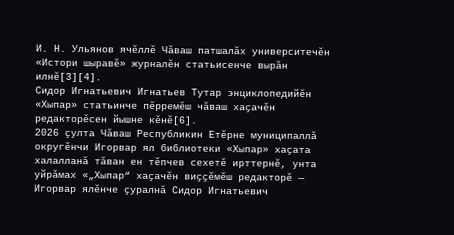И. Н. Ульянов ячӗллӗ Чӑваш патшалӑх университечӗн «Истори шыравӗ» журналӗн статьисенче вырӑн илнӗ[3][4].
Сидор Игнатьевич Игнатьев Тутар энциклопедийӗн «Хыпар» статьинче пӗрремӗш чӑваш хаҫачӗн редакторӗсен йышне кӗнӗ[6].
2026 ҫулта Чӑваш Республикин Етӗрне муниципаллӑ округӗнчи Игорвар ял библиотеки «Хыпар» хаҫата халалланӑ тӑван ен тӗпчев сехетӗ ирттернӗ, унта уйрӑмах «„Хыпар“ хаҫачӗн виҫҫӗмӗш редакторӗ — Игорвар ялӗнче ҫуралнӑ Сидор Игнатьевич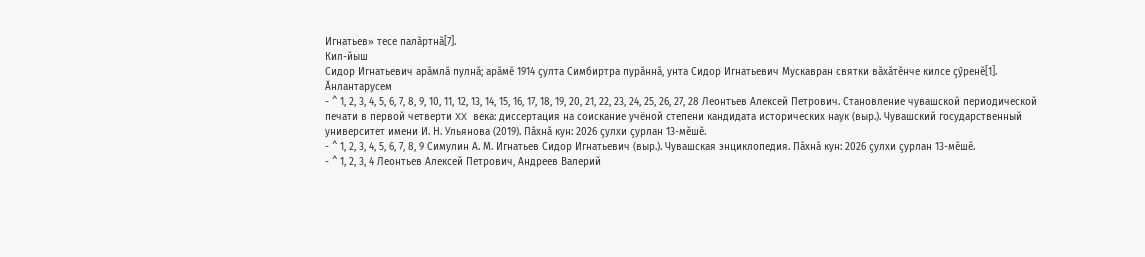Игнатьев» тесе палӑртнӑ[7].
Кил-йыш
Сидор Игнатьевич арӑмлӑ пулнӑ; арӑмӗ 1914 ҫулта Симбиртра пурӑннӑ, унта Сидор Игнатьевич Мускавран святки вӑхӑтӗнче килсе ҫӳренӗ[1].
Ӑнлантарусем
- ^ 1, 2, 3, 4, 5, 6, 7, 8, 9, 10, 11, 12, 13, 14, 15, 16, 17, 18, 19, 20, 21, 22, 23, 24, 25, 26, 27, 28 Леонтьев Алексей Петрович. Становление чувашской периодической печати в первой четверти XX века: диссертация на соискание учёной степени кандидата исторических наук (выр.). Чувашский государственный университет имени И. Н. Ульянова (2019). Пӑхнӑ кун: 2026 ҫулхи ҫурлан 13-мӗшӗ.
- ^ 1, 2, 3, 4, 5, 6, 7, 8, 9 Симулин А. М. Игнатьев Сидор Игнатьевич (выр.). Чувашская энциклопедия. Пӑхнӑ кун: 2026 ҫулхи ҫурлан 13-мӗшӗ.
- ^ 1, 2, 3, 4 Леонтьев Алексей Петрович, Андреев Валерий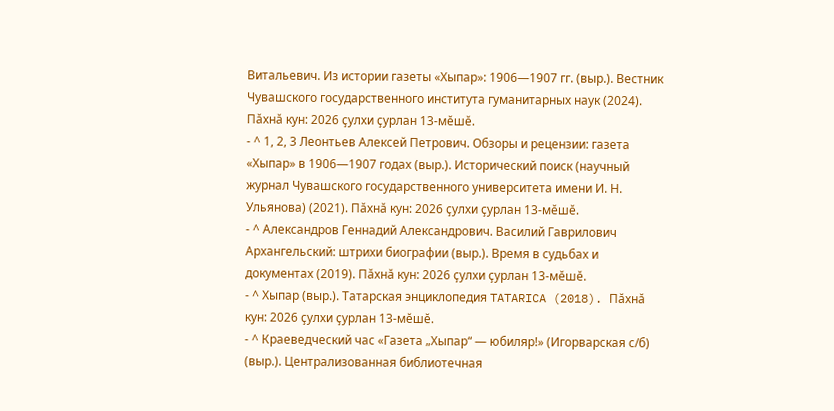Витальевич. Из истории газеты «Хыпар»: 1906—1907 гг. (выр.). Вестник Чувашского государственного института гуманитарных наук (2024). Пӑхнӑ кун: 2026 ҫулхи ҫурлан 13-мӗшӗ.
- ^ 1, 2, 3 Леонтьев Алексей Петрович. Обзоры и рецензии: газета «Хыпар» в 1906—1907 годах (выр.). Исторический поиск (научный журнал Чувашского государственного университета имени И. Н. Ульянова) (2021). Пӑхнӑ кун: 2026 ҫулхи ҫурлан 13-мӗшӗ.
- ^ Александров Геннадий Александрович. Василий Гаврилович Архангельский: штрихи биографии (выр.). Время в судьбах и документах (2019). Пӑхнӑ кун: 2026 ҫулхи ҫурлан 13-мӗшӗ.
- ^ Хыпар (выр.). Татарская энциклопедия TATARICA (2018). Пӑхнӑ кун: 2026 ҫулхи ҫурлан 13-мӗшӗ.
- ^ Краеведческий час «Газета „Хыпар“ — юбиляр!» (Игорварская с/б) (выр.). Централизованная библиотечная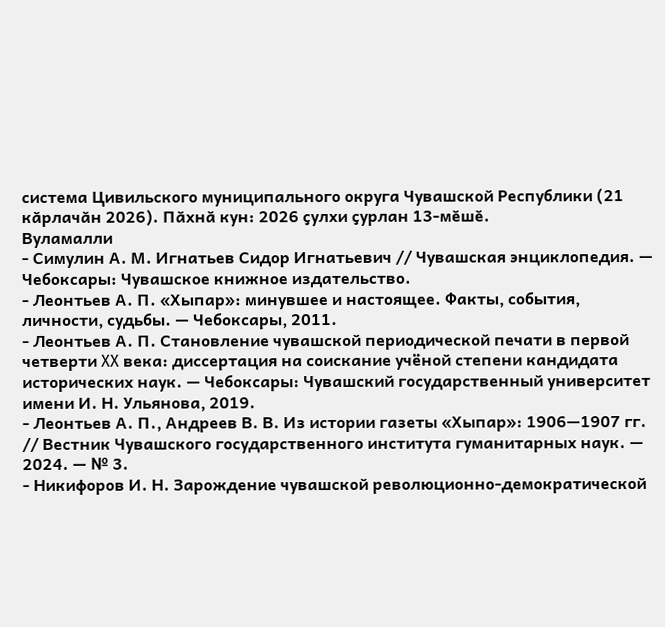система Цивильского муниципального округа Чувашской Республики (21 кӑрлачӑн 2026). Пӑхнӑ кун: 2026 ҫулхи ҫурлан 13-мӗшӗ.
Вуламалли
- Симулин А. М. Игнатьев Сидор Игнатьевич // Чувашская энциклопедия. — Чебоксары: Чувашское книжное издательство.
- Леонтьев А. П. «Хыпар»: минувшее и настоящее. Факты, события, личности, судьбы. — Чебоксары, 2011.
- Леонтьев А. П. Становление чувашской периодической печати в первой четверти XX века: диссертация на соискание учёной степени кандидата исторических наук. — Чебоксары: Чувашский государственный университет имени И. Н. Ульянова, 2019.
- Леонтьев А. П., Андреев В. В. Из истории газеты «Хыпар»: 1906—1907 гг. // Вестник Чувашского государственного института гуманитарных наук. — 2024. — № 3.
- Никифоров И. Н. Зарождение чувашской революционно-демократической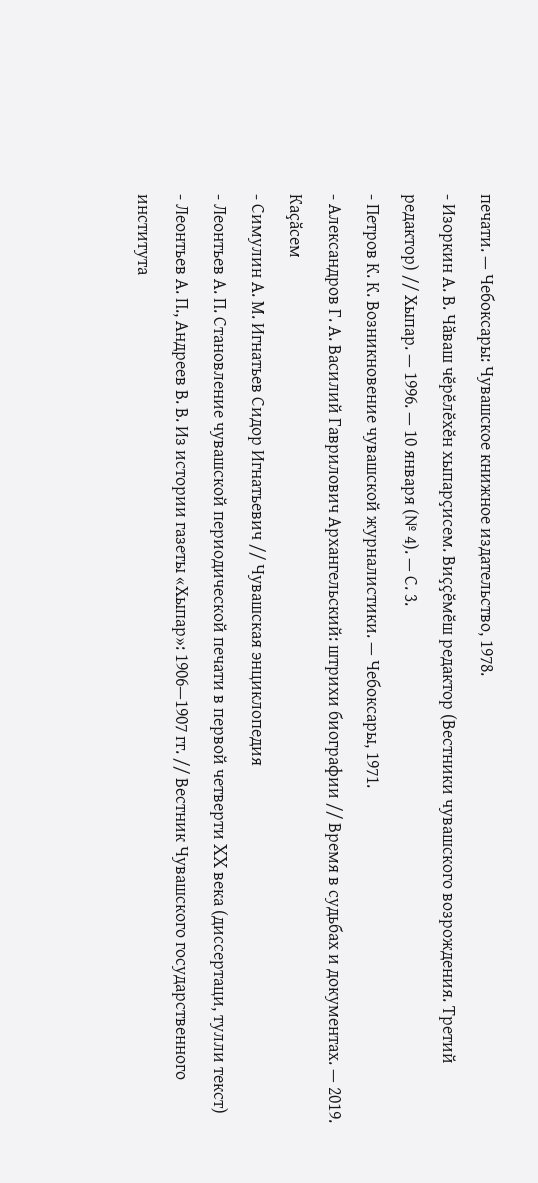печати. — Чебоксары: Чувашское книжное издательство, 1978.
- Изоркин А. В. Чӑваш чӗрӗлӗхӗн хыпарҫисем. Виҫҫӗмӗш редактор (Вестники чувашского возрождения. Третий редактор) // Хыпар. — 1996. — 10 января (№ 4). — С. 3.
- Петров К. К. Возникновение чувашской журналистики. — Чебоксары, 1971.
- Александров Г. А. Василий Гаврилович Архангельский: штрихи биографии // Время в судьбах и документах. — 2019.
Каҫӑсем
- Симулин А. М. Игнатьев Сидор Игнатьевич // Чувашская энциклопедия
- Леонтьев А. П. Становление чувашской периодической печати в первой четверти XX века (диссертаци, тулли текст)
- Леонтьев А. П., Андреев В. В. Из истории газеты «Хыпар»: 1906—1907 гг. // Вестник Чувашского государственного института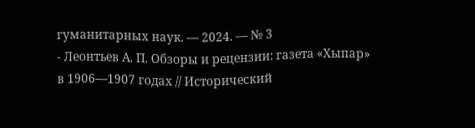гуманитарных наук. — 2024. — № 3
- Леонтьев А. П. Обзоры и рецензии: газета «Хыпар» в 1906—1907 годах // Исторический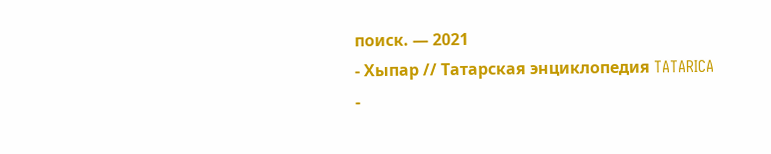поиск. — 2021
- Хыпар // Татарская энциклопедия TATARICA
-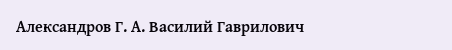Александров Г. А. Василий Гаврилович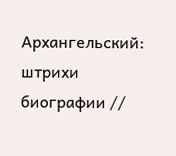Архангельский: штрихи биографии //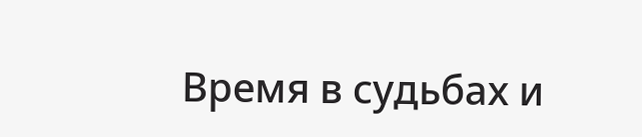Время в судьбах и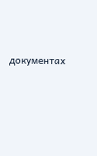документах